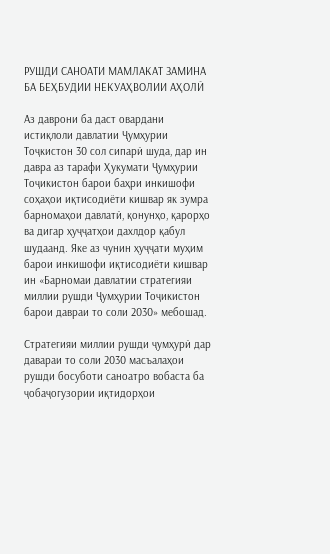РУШДИ САНОАТИ МАМЛАКАТ ЗАМИНА БА БЕҲБУДИИ НЕКУАҲВОЛИИ АҲОЛӢ

Аз даврони ба даст овардани истиқлоли давлатии Ҷумҳурии Тоҷкистон 30 сол сипарӣ шуда, дар ин давра аз тарафи Ҳукумати Ҷумҳурии Тоҷикистон барои баҳри инкишофи соҳаҳои иқтисодиёти кишвар як зумра барномаҳои давлатӣ, қонунҳо, қарорҳо ва дигар ҳуҷҷатҳои дахлдор қабул шудаанд. Яке аз чунин ҳуҷҷати муҳим барои инкишофи иқтисодиёти кишвар ин «Барномаи давлатии стратегияи миллии рушди Ҷумҳурии Тоҷикистон барои давраи то соли 2030» мебошад.

Стратегияи миллии рушди ҷумҳурӣ дар давараи то соли 2030 масъалаҳои рушди босуботи саноатро вобаста ба ҷобаҷогузории иқтидорҳои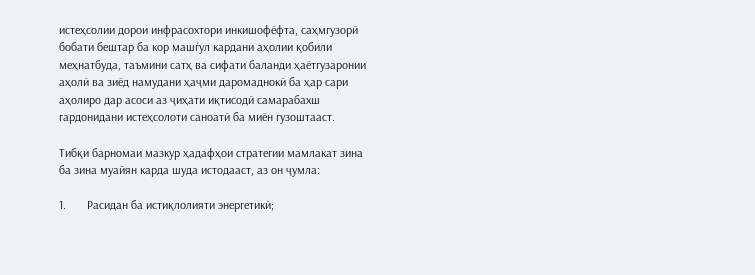истеҳсолии дорои инфрасохтори инкишофёфта, саҳмгузорӣ бобати бештар ба кор машѓул кардани аҳолии қобили меҳнатбуда, таъмини сатҳ ва сифати баланди ҳаётгузаронии аҳолӣ ва зиёд намудани ҳаҷми даромаднокӣ ба ҳар сари аҳолиро дар асоси аз ҷиҳати иқтисодӣ самарабахш гардонидани истеҳсолоти саноатӣ ба миён гузоштааст.

Тибқи барномаи мазкур ҳадафҳои стратегии мамлакат зина ба зина муайян карда шуда истодааст, аз он ҷумла:

1.       Расидан ба истиқлолияти энергетикӣ;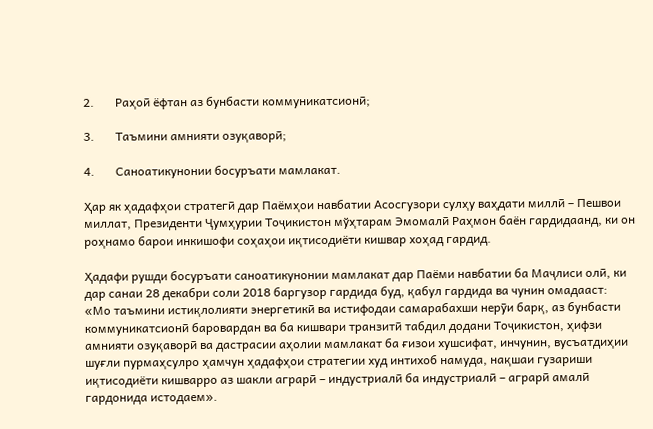2.       Раҳоӣ ёфтан аз бунбасти коммуникатсионӣ;

3.       Таъмини амнияти озуқаворӣ;

4.       Саноатикунонии босуръати мамлакат.

Ҳар як ҳадафҳои стратегӣ дар Паёмҳои навбатии Асосгузори сулҳу ваҳдати миллӣ – Пешвои миллат, Президенти Ҷумҳурии Тоҷикистон мўҳтарам Эмомалӣ Раҳмон баён гардидаанд, ки он роҳнамо барои инкишофи соҳаҳои иқтисодиёти кишвар хоҳад гардид.

Ҳадафи рушди босуръати саноатикунонии мамлакат дар Паёми навбатии ба Маҷлиси олӣ, ки дар санаи 28 декабри соли 2018 баргузор гардида буд, қабул гардида ва чунин омадааст: «Мо таъмини истиқлолияти энергетикӣ ва истифодаи самарабахши нерӯи барқ, аз бунбасти коммуникатсионӣ баровардан ва ба кишвари транзитӣ табдил додани Тоҷикистон, ҳифзи амнияти озуқаворӣ ва дастрасии аҳолии мамлакат ба ғизои хушсифат, инчунин, вусъатдиҳии шуғли пурмаҳсулро ҳамчун ҳадафҳои стратегии худ интихоб намуда, нақшаи гузариши иқтисодиёти кишварро аз шакли аграрӣ – индустриалӣ ба индустриалӣ – аграрӣ амалӣ гардонида истодаем».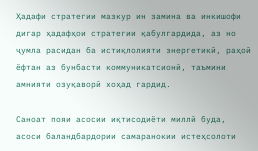Ҳадафи стратегии мазкур ин замина ва инкишофи дигар ҳадафҳои стратегии қабулгардида, аз но ҷумла расидан ба истиқлолияти энергетикӣ, раҳоӣ ёфтан аз бунбасти коммуникатсионӣ, таъмини амнияти озуқаворӣ хоҳад гардид.

Саноат пояи асосии иқтисодиёти миллӣ буда, асоси баландбардории самаранокии истеҳсолоти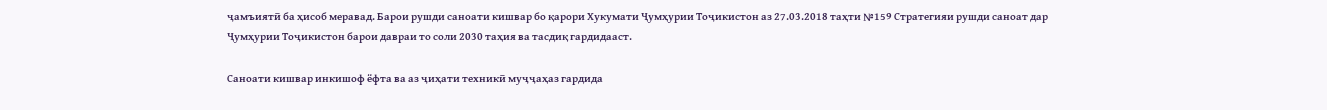ҷамъиятӣ ба ҳисоб меравад. Барои рушди саноати кишвар бо қарори Хукумати Ҷумҳурии Тоҷикистон аз 27.03.2018 таҳти №159 Стратегияи рушди саноат дар Ҷумҳурии Тоҷикистон барои давраи то соли 2030 таҳия ва тасдиқ гардидааст.

Саноати кишвар инкишоф ёфта ва аз ҷиҳати техникӣ муҷҷаҳаз гардида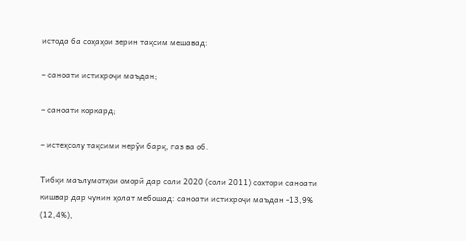истода ба соҳаҳои зерин тақсим мешавад:

– саноати истихроҷи маъдан;

– саноати коркард;

– истеҳсолу тақсими нерўи барқ, газ ва об.

Тибқи маълумотҳои оморӣ дар соли 2020 (соли 2011) сохтори саноати кишвар дар чунин ҳолат мебошад: саноати истихроҷи маъдан -13,9% (12,4%),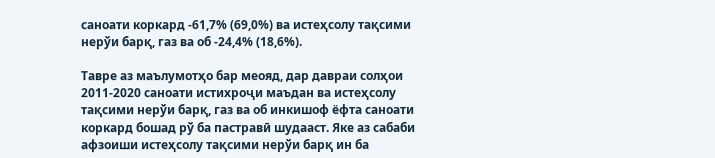саноати коркард -61,7% (69,0%) ва истеҳсолу тақсими нерўи барқ, газ ва об -24,4% (18,6%).

Тавре аз маълумотҳо бар меояд, дар давраи солҳои 2011-2020 саноати истихроҷи маъдан ва истеҳсолу тақсими нерўи барқ, газ ва об инкишоф ёфта саноати коркард бошад рў ба пастравӣ шудааст. Яке аз сабаби афзоиши истеҳсолу тақсими нерўи барқ ин ба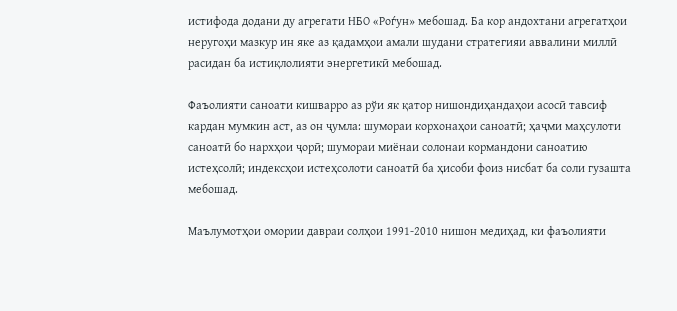истифода додани ду агрегати НБО «Роѓун» мебошад. Ба кор андохтани агрегатҳои неругоҳи мазкур ин яке аз қадамҳои амали шудани стратегияи аввалини миллӣ расидан ба истиқлолияти энергетикӣ мебошад.

Фаъолияти саноати кишварро аз рўи як қатор нишондиҳандаҳои асосӣ тавсиф кардан мумкин аст, аз он ҷумла: шумораи корхонаҳои саноатӣ; ҳаҷми маҳсулоти саноатӣ бо нархҳои ҷорӣ; шумораи миёнаи солонаи кормандони саноатию истеҳсолӣ; индексҳои истеҳсолоти саноатӣ ба ҳисоби фоиз нисбат ба соли гузашта мебошад.

Маълумотҳои омории давраи солҳои 1991-2010 нишон медиҳад, ки фаъолияти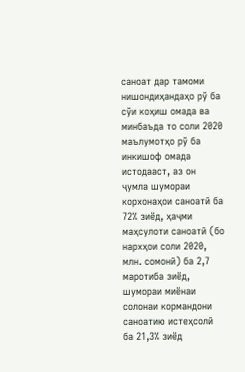саноат дар тамоми нишондиҳандаҳо рў ба сўи коҳиш омада ва минбаъда то соли 2020 маълумотҳо рў ба инкишоф омада истодааст, аз он ҷумла шумораи корхонаҳои саноатӣ ба 72% зиёд, ҳаҷми маҳсулоти саноатӣ (бо нархҳои соли 2020, млн. сомонӣ) ба 2,7 маротиба зиёд, шумораи миёнаи солонаи кормандони саноатию истеҳсолӣ ба 21,3% зиёд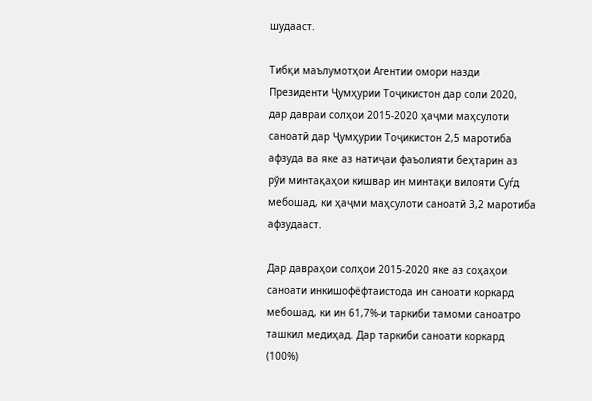шудааст.

Тибқи маълумотҳои Агентии омори назди Президенти Ҷумҳурии Тоҷикистон дар соли 2020, дар давраи солҳои 2015-2020 ҳаҷми маҳсулоти саноатӣ дар Ҷумҳурии Тоҷикистон 2,5 маротиба афзуда ва яке аз натиҷаи фаъолияти беҳтарин аз рўи минтақаҳои кишвар ин минтақи вилояти Суѓд мебошад, ки ҳаҷми маҳсулоти саноатӣ 3,2 маротиба афзудааст.

Дар давраҳои солҳои 2015-2020 яке аз соҳаҳои саноати инкишофёфтаистода ин саноати коркард мебошад, ки ин 61,7%-и таркиби тамоми саноатро ташкил медиҳад. Дар таркиби саноати коркард (100%)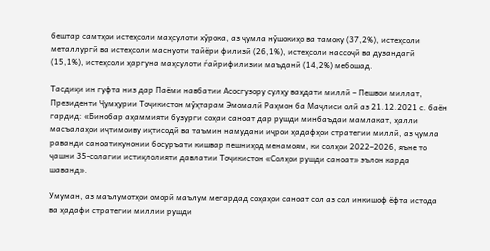бештар самтҳои истеҳсоли маҳсулоти хўрока, аз ҷумла нўшокиҳо ва тамоку (37,2%), истеҳсоли металлургӣ ва истеҳсоли маснуоти тайёри филизӣ (26,1%), истеҳсоли нассоҷӣ ва дузандагӣ (15,1%), истеҳсоли ҳаргуна маҳсулоти ѓайрифилизии маъданӣ (14,2%) мебошад.

Тасдиқи ин гуфта низ дар Паёми навбатии Асосгузору сулҳу ваҳдати миллӣ – Пешвои миллат, Президенти Ҷумҳурии Тоҷикистон мўҳтарам Эмомалӣ Раҳмон ба Маҷлиси олӣ аз 21.12.2021 с. баён гардид: «Бинобар аҳаммияти бузурги соҳаи саноат дар рушди минбаъдаи мамлакат, ҳалли масъалаҳои иҷтимоиву иқтисодӣ ва таъмин намудани иҷрои ҳадафҳои стратегии миллӣ, аз ҷумла раванди саноатикунонии босуръати кишвар пешниҳод менамоям, ки солҳои 2022–2026, яъне то ҷашни 35-солагии истиқлолияти давлатии Тоҷикистон «Солҳои рушди саноат» эълон карда шаванд».

Умуман, аз маълумотҳои оморӣ маълум мегардад соҳаҳои саноат сол аз сол инкишоф ёфта истода ва ҳадафи стратегии миллии рушди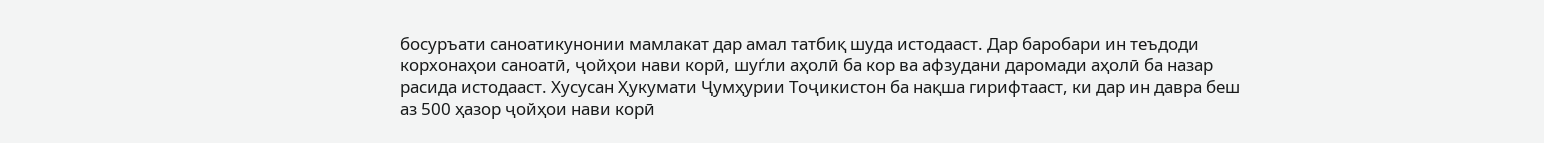босуръати саноатикунонии мамлакат дар амал татбиқ шуда истодааст. Дар баробари ин теъдоди корхонаҳои саноатӣ, ҷойҳои нави корӣ, шуѓли аҳолӣ ба кор ва афзудани даромади аҳолӣ ба назар расида истодааст. Хусусан Ҳукумати Ҷумҳурии Тоҷикистон ба нақша гирифтааст, ки дар ин давра беш аз 500 ҳазор ҷойҳои нави корӣ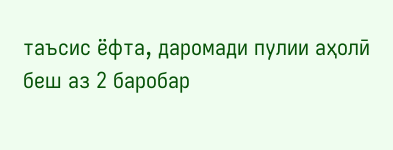таъсис ёфта, даромади пулии аҳолӣ беш аз 2 баробар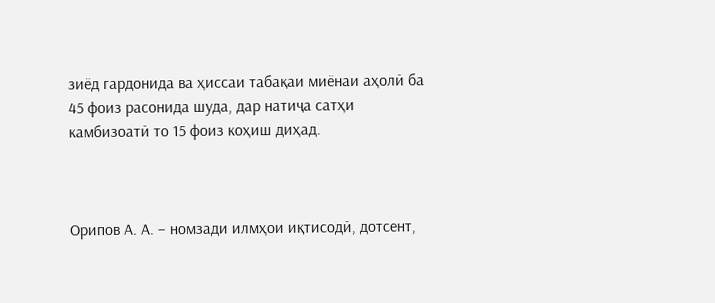зиёд гардонида ва ҳиссаи табақаи миёнаи аҳолӣ ба 45 фоиз расонида шуда, дар натиҷа сатҳи камбизоатӣ то 15 фоиз коҳиш диҳад.



Орипов А. А. – номзади илмҳои иқтисодӣ, дотсент,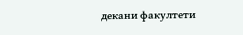декани факултети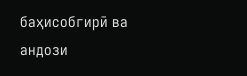баҳисобгирӣ ва андози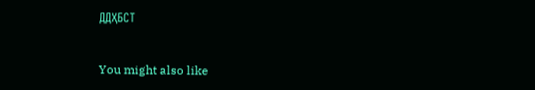ДДҲБСТ



You might also like